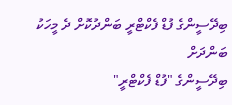ބިދޭސީންގެ ފުޑް ފެކްޓްރީ ބަންދުކޮށް ދެ މީހަކު ބަންދަށް
ބިދޭސީންގެ "ފުޑް ފެކްޓްރީ"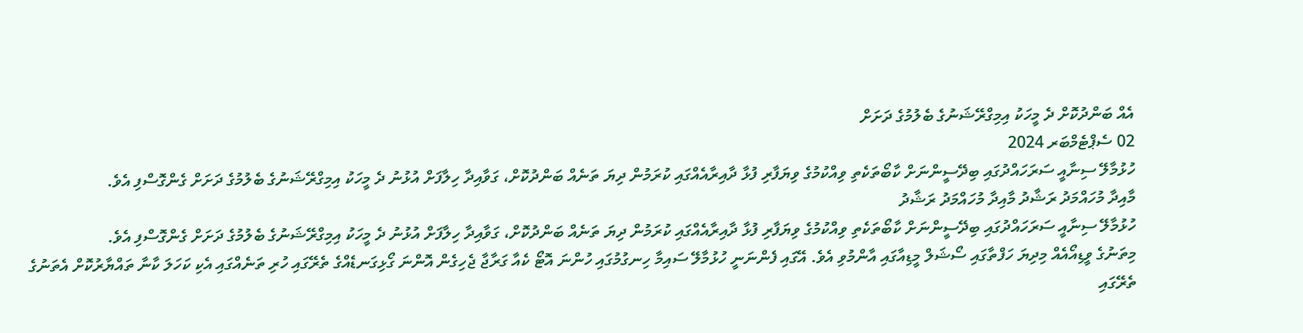އެއް ބަންދުކޮށް ދެ މީހަކު އިމިގްރޭޝަނުގެ ބެލުމުގެ ދަށަށް
02 ސެޕްޓެމްބަރ 2024
ހުޅުމާލޭ ސިނާއީ ސަރަހައްދުގައި ބިދޭސީންނަށް ކާބޯތަކެތި ވިއްކުމުގެ ވިޔަފާރި ފުޅާ ދާއިރާއެއްގައި ކުރަމުން ދިޔަ ތަނެއް ބަންދުކޮށް، ގަވާއިދާ ހިލާފަށް އުޅުނު ދެ މީހަކު އިމިގްރޭޝަނުގެ ބެލުމުގެ ދަށަށް ގެންގޮސްފި އެވެ.
މާއިދާ މުހައްމަދު ރަޝާދު މާއިދާ މުހައްމަދު ރަޝާދު
ހުޅުމާލޭ ސިނާއީ ސަރަހައްދުގައި ބިދޭސީންނަށް ކާބޯތަކެތި ވިއްކުމުގެ ވިޔަފާރި ފުޅާ ދާއިރާއެއްގައި ކުރަމުން ދިޔަ ތަނެއް ބަންދުކޮށް، ގަވާއިދާ ހިލާފަށް އުޅުނު ދެ މީހަކު އިމިގްރޭޝަނުގެ ބެލުމުގެ ދަށަށް ގެންގޮސްފި އެވެ.
މިތަނުގެ ވީޑިއޯއެއް މިދިޔަ ހަފްތާގައި ސޯޝަލް މީޑިއާގައި އާންމުވި އެވެ. އޭގައި ފެންނަނީ ހުޅުމާލޭ ސައިމާ ހިނގުމުގައި ހުންނަ އޮޓޯ ކެއާ ގަރާޖާ ޖެހިގެން އޮންނަ ގޯޅިގަނޑެއްގެ ތެރޭގައި ހުރި ތަނެއްގައި އެކި ކަހަލަ ކާނާ ތައްޔާރުކޮށް އެތަނުގެ ތެރޭގައި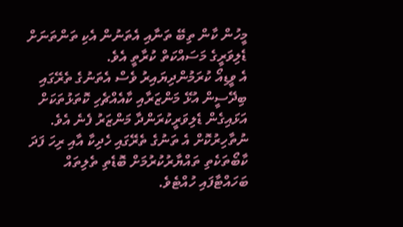މީހުން ކާން ތިބޭ ތަނާއި އެތަނުން އެކި ތަންތަނަށް ޑެލިވަރީގެ މަސައްކަތް ކުރާތީ އެވެ.
އެ ވީޑިއޯ ކުރަމުންދިޔައިރު ވެސް އެތަނުގެ ތެރޭގައި ބިދޭސީން އުޅޭ މަންޒަރާއި ކާއެއްޗެހި ކޮތަޅުތަކަށް އަޅައިގެން ޑެލިވަރީކުރަންދާ މަންޒަރު ފެނެ އެވެ. ނުތާހިރުކޮށް އެ ތަނުގެ ތެރޭގައި ހެދިކާ އާއި ރިހަ ފަދަ ކާބޯތަކެތި ތައްޔާރުކުރުމަށް ބޮޑެތި ތެލިތައް ބަހައްޓާފައި ހުއްޓެވެ.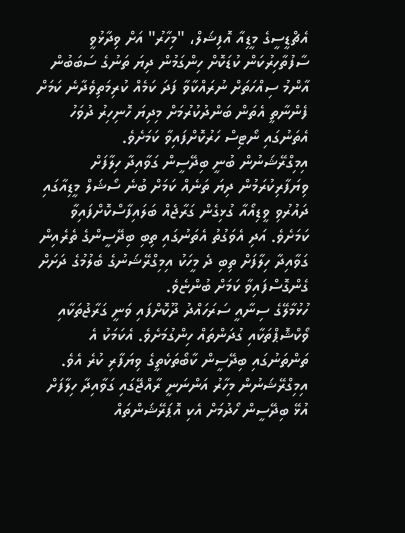އެޗްޑީސީގެ މީޑިއާ އޮފިޝަލް، "މިހާރު" އަށް ވިދާޅުވީ ސާފުތާހިރުކަން ކުޑަކޮށް ހިންގަމުން ދިޔަ ތަނުގެ ސަބަބުން އާންމު ސިއްހަތަށް ނުރައްކާވާ ފަދަ ކަމެއް ކުރިމަތިވެދާނެ ކަމަށް ފެންނާތީ އެތަން ބަންދުކުރުމަށް މިދިޔަ ހޮނިހިރު ދުވަހު އެތަނުގައި ނޯޓިސް ހަރުކޮށްފައިވާ ކަމަށެވެ.
އިމިގްރޭޝަނުން ބުނީ ބިދޭސީން ގަވާއިދާ ހިލާފަށް ވިޔަފާރިކުރަމުން ދިޔަ ތަނެއް ކަމަށް ބުނެ ސޯޝަލް މީޑިއާގައި ދައުރުވި ވީޑިއޯއާ ގުޅިގެން ގަރާޖެއް ބަލައިފާސްކޮށްފައިވާ ކަމަށެވެ. އަދި އެވަގުތު އެތަނުގައި ތިބި ބިދޭސީންގެ ތެރެއިން ގަވާއިދާ ހިލާފަށް ތިބި ދެ މީހަކު އިމިގްރޭޝަނުގެ ބެލުމުގެ ދަށަށް ގެންގޮސްފައިވާ ކަމަށް ބުންޏެވެ.
ހުޅުމާލޭގެ ސިނާއީ ސަރަހައްދު ދޫކޮށްފައި ވަނީ ގަރާޖުތަކާއި ވޯކްޝޮޕްތަކާއި ގުދަންތައް ހިންގުމަށެވެ. އެކަމަކު އެ ތަންތަނުގައި ބިދޭސީން ކާބޯތަކެތީގެ ވިޔަފާރި ކުރެ އެވެ.
އިމިގްރޭޝަނުން މިހާރު އަންނަނީ ރާއްޖޭގައި ގަވާއިދާ ހިލާފަށް އުޅޭ ބިދޭސީން ހޯދުމަށް އެކި އޮޕަރޭޝަންތައް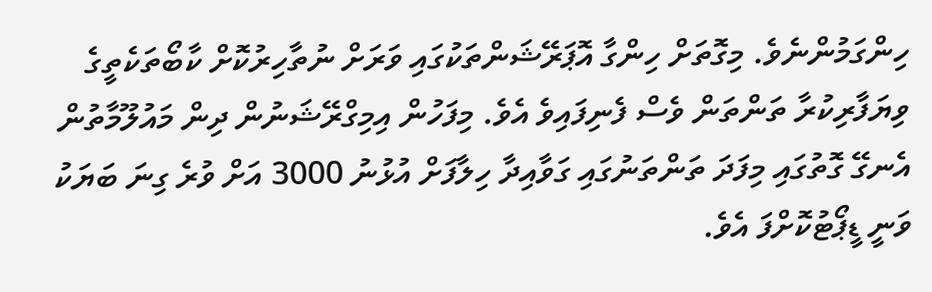ހިންގަމުންނެވެ. މިގޮތަށް ހިންގާ އޮޕަރޭޝަންތަކުގައި ވަރަށް ނުތާހިރުކޮށް ކާބޯތަކެތީގެ ވިޔަފާރިކުރާ ތަންތަން ވެސް ފެނިފައިވެ އެވެ. މިފަހުން އިމިގްރޭޝަނުން ދިން މައުލޫމާތުން އެނގޭ ގޮތުގައި މިފަދަ ތަންތަނުގައި ގަވާއިދާ ހިލާފަށް އުޅުނު 3000 އަށް ވުރެ ގިނަ ބަޔަކު ވަނީ ޑީޕޯޓުކޮށްފަ އެވެ.